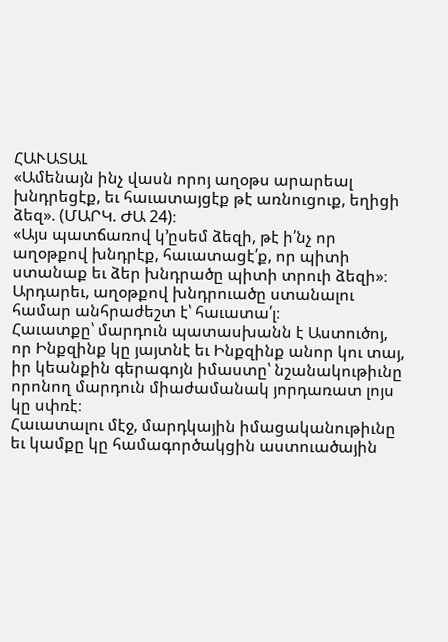ՀԱՒԱՏԱԼ
«Ամենայն ինչ վասն որոյ աղօթս արարեալ խնդրեցէք, եւ հաւատայցէք թէ առնուցուք, եղիցի ձեզ». (ՄԱՐԿ. ԺԱ 24)։
«Այս պատճառով կ՚ըսեմ ձեզի, թէ ի՛նչ որ աղօթքով խնդրէք, հաւատացէ՛ք, որ պիտի ստանաք եւ ձեր խնդրածը պիտի տրուի ձեզի»։
Արդարեւ, աղօթքով խնդրուածը ստանալու համար անհրաժեշտ է՝ հաւատա՛լ։
Հաւատքը՝ մարդուն պատասխանն է Աստուծոյ, որ Ինքզինք կը յայտնէ եւ Ինքզինք անոր կու տայ, իր կեանքին գերագոյն իմաստը՝ նշանակութիւնը որոնող մարդուն միաժամանակ յորդառատ լոյս կը սփռէ։
Հաւատալու մէջ, մարդկային իմացականութիւնը եւ կամքը կը համագործակցին աստուածային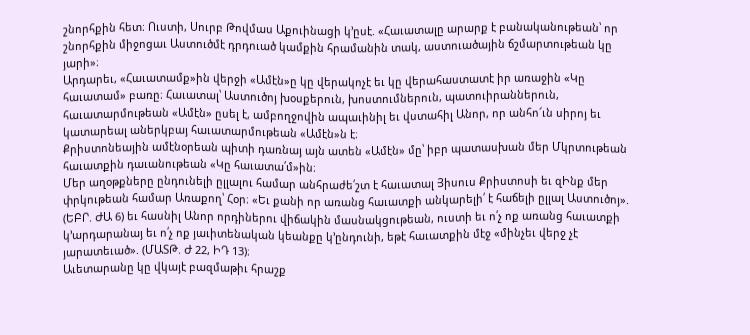շնորհքին հետ։ Ուստի, Սուրբ Թովմաս Աքուինացի կ՚ըսէ. «Հաւատալը արարք է բանականութեան՝ որ շնորհքին միջոցաւ Աստուծմէ դրդուած կամքին հրամանին տակ, աստուածային ճշմարտութեան կը յարի»։
Արդարեւ, «Հաւատամք»ին վերջի «Ամէն»ը կը վերակոչէ եւ կը վերահաստատէ իր առաջին «Կը հաւատամ» բառը։ Հաւատալ՝ Աստուծոյ խօսքերուն, խոստումներուն, պատուիրաններուն, հաւատարմութեան «Ամէն» ըսել է, ամբողջովին ապաւինիլ եւ վստահիլ Անոր, որ անհո՜ւն սիրոյ եւ կատարեալ աներկբայ հաւատարմութեան «Ամէն»ն է։
Քրիստոնեային ամէնօրեան պիտի դառնայ այն ատեն «Ամէն» մը՝ իբր պատասխան մեր Մկրտութեան հաւատքին դաւանութեան «Կը հաւատա՛մ»ին։
Մեր աղօթքները ընդունելի ըլլալու համար անհրաժե՛շտ է հաւատալ Յիսուս Քրիստոսի եւ զԻնք մեր փրկութեան համար Առաքող՝ Հօր։ «Եւ քանի որ առանց հաւատքի անկարելի՛ է հաճելի ըլլալ Աստուծոյ». (ԵԲՐ. ԺԱ 6) եւ հասնիլ Անոր որդիներու վիճակին մասնակցութեան, ուստի եւ ո՛չ ոք առանց հաւատքի կ՚արդարանայ եւ ո՛չ ոք յաւիտենական կեանքը կ՚ընդունի, եթէ հաւատքին մէջ «մինչեւ վերջ չէ յարատեւած». (ՄԱՏԹ. Ժ 22, ԻԴ 13)։
Աւետարանը կը վկայէ բազմաթիւ հրաշք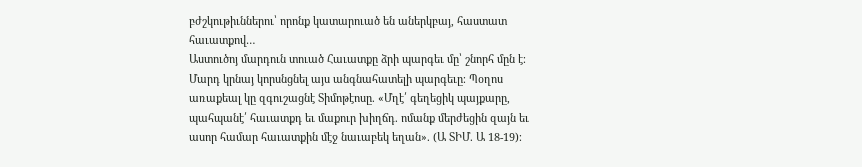բժշկութիւններու՝ որոնք կատարուած են աներկբայ, հաստատ հաւատքով…
Աստուծոյ մարդուն տուած Հաւատքը ձրի պարգեւ մը՝ շնորհ մըն է։ Մարդ կրնայ կորսնցնել այս անգնահատելի պարգեւը։ Պօղոս առաքեալ կը զգուշացնէ Տիմոթէոսը. «Մղէ՛ գեղեցիկ պայքարը, պահպանէ՛ հաւատքդ եւ մաքուր խիղճդ. ոմանք մերժեցին զայն եւ ասոր համար հաւատքին մէջ նաւաբեկ եղան». (Ա ՏԻՄ. Ա 18-19)։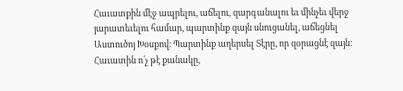Հաւատքին մէջ ապրելու, աճելու, զարգանալու եւ մինչեւ վերջ յարատեւելու համար, պարտինք զայն սնուցանել, աճեցնել Աստուծոյ Խօսքով։ Պարտինք աղերսել Տէրը, որ զօրացնէ զայն։ Հաւատին ո՛չ թէ քանակը,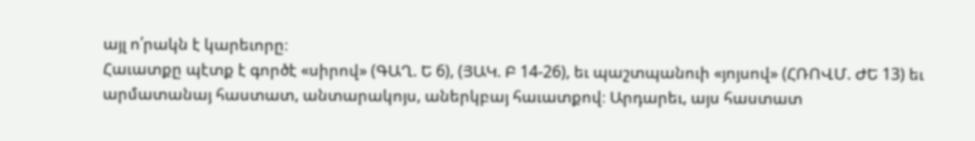այլ ո՛րակն է կարեւորը։
Հաւատքը պէտք է գործէ «սիրով» (ԳԱՂ. Ե 6), (ՅԱԿ. Բ 14-26), եւ պաշտպանուի «յոյսով» (ՀՌՈՎՄ. ԺԵ 13) եւ արմատանայ հաստատ, անտարակոյս, աներկբայ հաւատքով։ Արդարեւ, այս հաստատ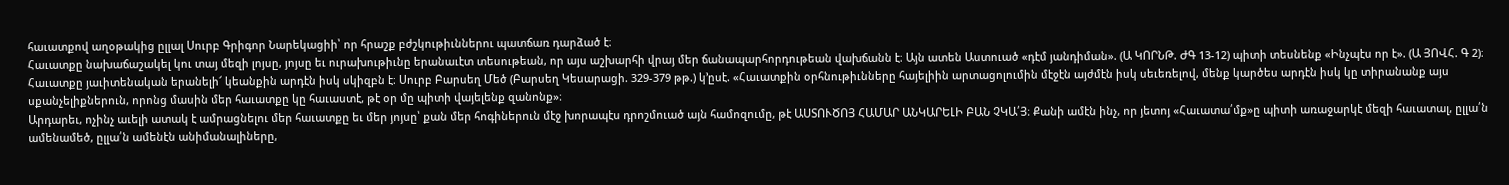հաւատքով աղօթակից ըլլալ Սուրբ Գրիգոր Նարեկացիի՝ որ հրաշք բժշկութիւններու պատճառ դարձած է։
Հաւատքը նախաճաշակել կու տայ մեզի լոյսը, յոյսը եւ ուրախութիւնը երանաւէտ տեսութեան, որ այս աշխարհի վրայ մեր ճանապարհորդութեան վախճանն է։ Այն ատեն Աստուած «դէմ յանդիման». (Ա ԿՈՐՆԹ. ԺԳ 13-12) պիտի տեսնենք «Ինչպէս որ է». (Ա ՅՈՎՀ. Գ 2)։
Հաւատքը յաւիտենական երանելի՜ կեանքին արդէն իսկ սկիզբն է։ Սուրբ Բարսեղ Մեծ (Բարսեղ Կեսարացի. 329-379 թթ.) կ՚ըսէ. «Հաւատքին օրհնութիւնները հայելիին արտացոլումին մէջէն այժմէն իսկ սեւեռելով, մենք կարծես արդէն իսկ կը տիրանանք այս սքանչելիքներուն, որոնց մասին մեր հաւատքը կը հաւաստէ, թէ օր մը պիտի վայելենք զանոնք»։
Արդարեւ, ոչինչ աւելի ատակ է ամրացնելու մեր հաւատքը եւ մեր յոյսը՝ քան մեր հոգիներուն մէջ խորապէս դրոշմուած այն համոզումը, թէ ԱՍՏՈՒԾՈՅ ՀԱՄԱՐ ԱՆԿԱՐԵԼԻ ԲԱՆ ՉԿԱ՛Յ։ Քանի ամէն ինչ, որ յետոյ «Հաւատա՛մք»ը պիտի առաջարկէ մեզի հաւատալ, ըլլա՛ն ամենամեծ, ըլլա՛ն ամենէն անիմանալիները,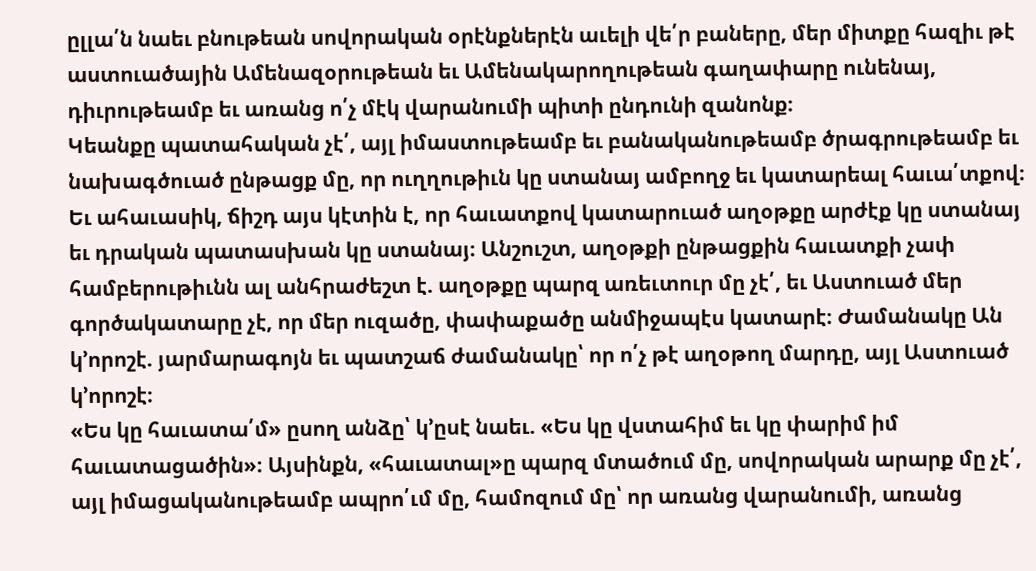ըլլա՛ն նաեւ բնութեան սովորական օրէնքներէն աւելի վե՛ր բաները, մեր միտքը հազիւ թէ աստուածային Ամենազօրութեան եւ Ամենակարողութեան գաղափարը ունենայ, դիւրութեամբ եւ առանց ո՛չ մէկ վարանումի պիտի ընդունի զանոնք։
Կեանքը պատահական չէ՛, այլ իմաստութեամբ եւ բանականութեամբ ծրագրութեամբ եւ նախագծուած ընթացք մը, որ ուղղութիւն կը ստանայ ամբողջ եւ կատարեալ հաւա՛տքով։ Եւ ահաւասիկ, ճիշդ այս կէտին է, որ հաւատքով կատարուած աղօթքը արժէք կը ստանայ եւ դրական պատասխան կը ստանայ։ Անշուշտ, աղօթքի ընթացքին հաւատքի չափ համբերութիւնն ալ անհրաժեշտ է. աղօթքը պարզ առեւտուր մը չէ՛, եւ Աստուած մեր գործակատարը չէ, որ մեր ուզածը, փափաքածը անմիջապէս կատարէ։ Ժամանակը Ան կ՚որոշէ. յարմարագոյն եւ պատշաճ ժամանակը՝ որ ո՛չ թէ աղօթող մարդը, այլ Աստուած կ՚որոշէ։
«Ես կը հաւատա՛մ» ըսող անձը՝ կ՚ըսէ նաեւ. «Ես կը վստահիմ եւ կը փարիմ իմ հաւատացածին»։ Այսինքն, «հաւատալ»ը պարզ մտածում մը, սովորական արարք մը չէ՛, այլ իմացականութեամբ ապրո՛ւմ մը, համոզում մը՝ որ առանց վարանումի, առանց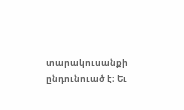տարակուսանքի ընդունուած է։ Եւ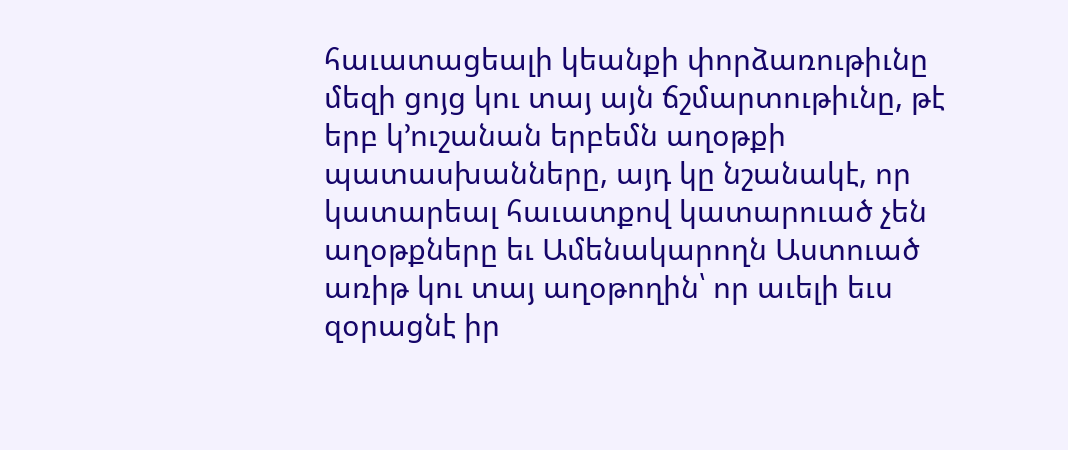հաւատացեալի կեանքի փորձառութիւնը մեզի ցոյց կու տայ այն ճշմարտութիւնը, թէ երբ կ՚ուշանան երբեմն աղօթքի պատասխանները, այդ կը նշանակէ, որ կատարեալ հաւատքով կատարուած չեն աղօթքները եւ Ամենակարողն Աստուած առիթ կու տայ աղօթողին՝ որ աւելի եւս զօրացնէ իր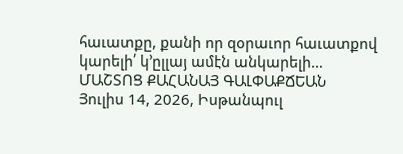հաւատքը, քանի որ զօրաւոր հաւատքով կարելի՛ կ՚ըլլայ ամէն անկարելի…
ՄԱՇՏՈՑ ՔԱՀԱՆԱՅ ԳԱԼՓԱՔՃԵԱՆ
Յուլիս 14, 2026, Իսթանպուլ